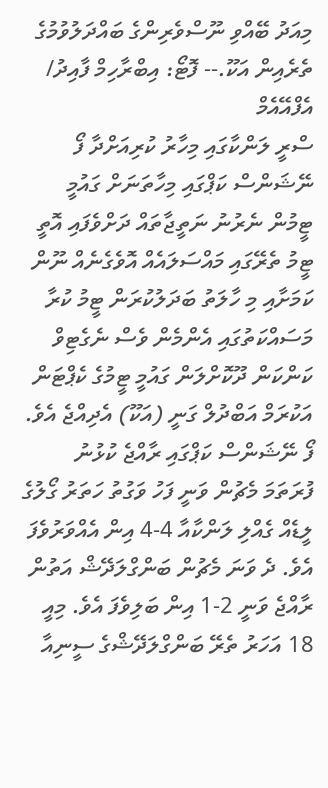މިއަދު ބޭއްވި ނޫސްވެރިންގެ ބައްދަލުވުމުގެ ތެރެއިން އަކޫ.-- ފޮޓޯ: އިބްރާހިމް ފާއިދު/ އެފްއޭއެމް
ސްރީ ލަންކާގައި މިހާރު ކުރިއަށްދާ ފޯ ނޭޝަންސް ކަޕްގައި މިހާތަނަށް ގައުމީ ޓީމުން ނެރުނު ނަތީޖާތައް ދަށްވެފައި އޮތީ ޓީމު ތެރޭގައި މައްސަލައެއް އޮވެގެނެއް ނޫން ކަމަށާއި މި ހާލަތު ބަދަލުކުރަން ޓީމު ކުރާ މަސައްކަތުގައި އެންމެން ވެސް ނެގެޓިވް ކަންކަން ދޫކޮށްލަން ގައުމީ ޓީމުގެ ކެޕްޓަން އަކުރަމް އަބްދުލް ގަނީ (އަކޫ) އެދިއްޖެ އެވެ.
ފޯ ނޭޝަންސް ކަޕްގައި ރާއްޖެ ކުޅުނު ފުރަތަމަ މެޗުން ވަނީ ފަހު ވަގުތު ހަތަރު ގޯލުގެ ލީޑެއް ގެއްލި ލަންކާއާ 4-4 އިން އެއްވަރުވެފަ އެވެ. ދެ ވަނަ މެޗުން ބަންގްލަދޭޝް އަތުން ރާއްޖެ ވަނީ 2-1 އިން ބަލިވެފަ އެވެ. މިއީ 18 އަހަރު ތެރޭ ބަންގްލަދޭޝްގެ ސީނިއާ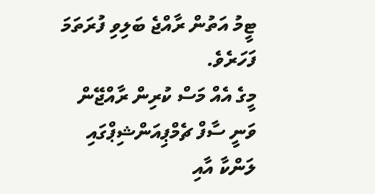ޓީމު އަތުން ރާއްޖެ ބަލިވި ފުރަތަމަ ފަހަރެވެ.
މީގެ އެއް މަސް ކުރިން ރާއްޖޭން ވަނީ ސާފް ޗެމްޕިއަންޝިޕްގައި ލަންކާ އާއި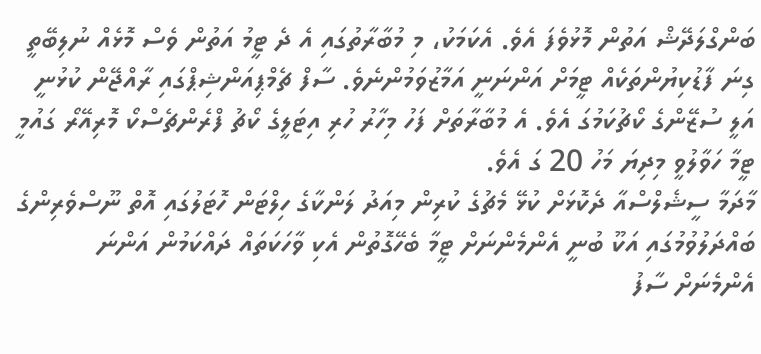ބަންގްލަދޭޝް އަތުން މޮޅުވެފަ އެވެ. އެކަމަކު، މި މުބާރާތުގައި އެ ދެ ޓީމު އަތުން ވެސް މޮޅެއް ނުލިބޭތީ ގިނަ ފާޑުކިޔުންތަކެއް ޓީމަށް އަންނަނީ އަމާޒުވަމުންނެވެ. ސާފް ޗެމްޕިއަންޝިޕްގައި ރާއްޖޭން ކުޅުނީ އަލީ ސުޒޭންގެ ކޯޗުކަމުގަ އެވެ. އެ މުބާރާތަށް ފަހު މިހާރު ހުރި އިޓަލީގެ ކޯޗު ފްރެންޗެސްކޯ މޮރިއޭރޯ ގައުމީ ޓީމާ ހަވާލުވީ މިދިޔަ މަހު 20 ގަ އެވެ.
މާދަމާ ސީޝެލްސްއާ ދެކޮޅަށް ކުޅޭ މެޗުގެ ކުރިން މިއަދު ލަންކާގެ ހިލްޓަން ހޮޓަލުގައި އޮތް ނޫސްވެރިންގެ ބައްދަލުވުމުގައި އަކޫ ބުނީ އެންމެންނަށް ޓީމާ ބެހޭގޮތުން އެކި ވާހަކަތައް ދައްކަމުން އަންނަ އެންމެނަށް ސާފު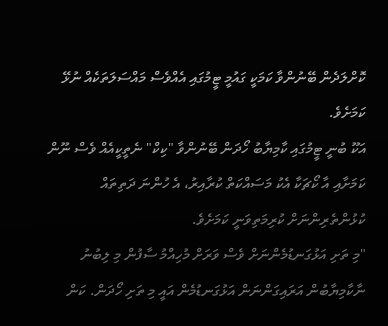ކޮށްލަދެން ބޭނުންވާ ކަމަކީ ގައުމީ ޓީމުގައި އެއްވެސް މައްސަލަތަކެއް ނުޅޭ ކަމަށެވެ.
އަކޫ ބުނީ ޓީމުގައި ކާމިޔާބު ހޯދަން ބޭނުންވާ "ކިކް" ނެތީކީއެއް ވެސް ނޫން ކަމަށާއި އާ ކޯޗަކާ އެކު މަސައްކަތް ކުރާއިރު، އެ ހުންނަ ދަތިތައް ކުޅުންތެރިންނަށް ކުރިމަތިވަނީ ކަމަށެވެ.
"މި ތަށި އަޅުގަނޑުމެންނަށް ވެސް ވަރަށް މުހިއްމު ސާފުން މި ލިބުނު ނާކާމިޔާބުން އަރައިގަންނަން އަޅުގަނޑުމެން އައީ މި ތަށި ހޯދަން. ކަން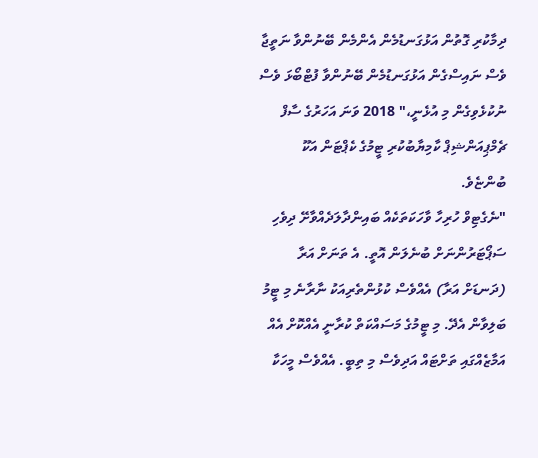ދިމާކުރި ގޮތުން އަޅުގަނޑުމެން އެންމެން ބޭނުންވާ ނަތީޖާ ވެސް ނައިސްގެން އަޅުގަނޑުމެން ބޭނުންވާ ފުޓްބޯޅަ ވެސް ނުކުޅެވިގެން މި އުޅެނީ،" 2018 ވަނަ އަހަރުގެ ސާފް ޗެމްޕިއަންޝިޕް ކާމިޔާބުކުރި ޓީމުގެ ކެޕްޓަން އަކޫ ބުންޏެވެ.
"ނެގެޓިވް ހުރިހާ ވާހަކަތަކެއް ބައިންދާލަދެއްވާށޭ ދިވެހި ސަޕޯޓަރުންނަށް ބުނެލަން އޮތީ. އެ ތަނަށް އަރާ (ދަނޑަށް އަރާ) އެއްވެސް ކުޅުންތެރިއަކު ނާރާނެ މި ޓީމު ބަލިވާން އެދޭ. މި ޓީމުގެ މަސައްކަތް ކުރާނީ އެއްކޮށް އެއް އަމާޒެއްގައި ތަށްޓައް އަދިވެސް މި ތިބީ. އެއްވެސް މީހަކާ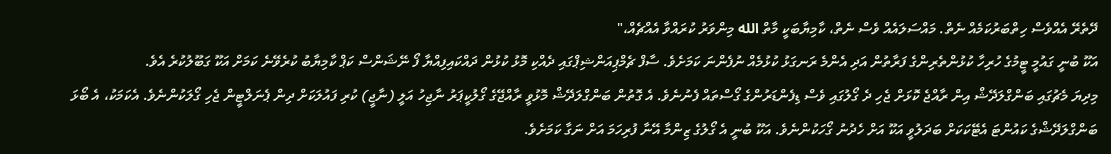ދޭތެރޭ އެއްވެސް ހިތްބަރުކަމެއް ނެތް. މައްސަލައެއް ވެސް ނެތް، ކާމިޔާބަކީ މާތް الله މިންވަރު ކުރައްވާ އެއްޗެއް،"
އަކޫ ބުނީ ގައުމީ ޓީމުގެ ހުރިހާ ކުޅުންތެރިންގެ ފަރާތުން އަދި އެންމެ ރަނގަޅު ކުޅުމެއް ނުފެންނަ ކަމަށެވެ. ސާފް ޗެމްޕިއަންޝިޕްގައި ދެއްކި މޮޅު ކުޅުން ދައްކައިފިއްޔާ ފޯ ނޭޝަންސް ކަޕް ކާމިޔާބު ކުރެވޭނެ ކަމަށް އަކޫ ގަބޫލުކުރެ އެވެ.
މިދިޔަ މެޗުގައި ބަންގްލަދޭޝް އިން ރާއްޖެ ކޮޅަށް ޖެހި ދެ ގޯލުގައި ވެސް ޑިފެންޑަރުންގެ ގޯސްތައް ފެނުނެވެ. އެ ގޮތުން ބަންގްލަދޭޝް މޮޅުވީ ރާއްޖޭގެ ގޯލުކީޕަރު ނާޖިހު އަލީ (ނާޖީ) ކުރި ފައުލަކަށް ދިން ޕެނަލްޓީން ޖެހި ގޯލަކުންނެވެ. އެކަމަކު، އެ ބޯޅަ ބަންގްލަދޭޝްގެ ކައުންޓަ އެޓޭކަކަށް ބަދަލުވީ އަކޫ އަށް ހެދުނު ގޯހަކުންނެވެ. އަކޫ ބުނީ އެ ގޯލުގެ ޒިންމާ އޭނާ ފުރިހަމަ އަށް ނަގާ ކަމަށެވެ.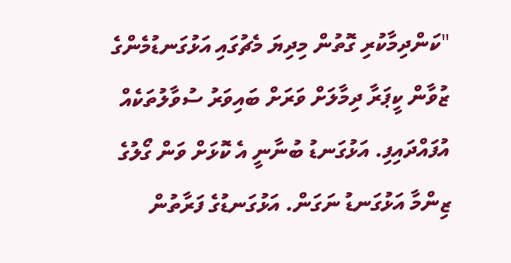"ކަންދިމާކުރި ގޮތުން މިދިޔަ މެޗުގައި އަޅުގަނޑުމެންގެ ޒުވާން ކީޕަރާ ދިމާލަށް ވަރަށް ބައިވަރު ސުވާލުތަކެއް އުފައްދައިފި. އަޅުގަނޑު ބުނާނީ އެ ކޮޅަށް ވަން ގޯލުގެ ޒިންމާ އަޅުގަނޑު ނަގަން. އަޅުގަނޑުގެ ފަރާތުން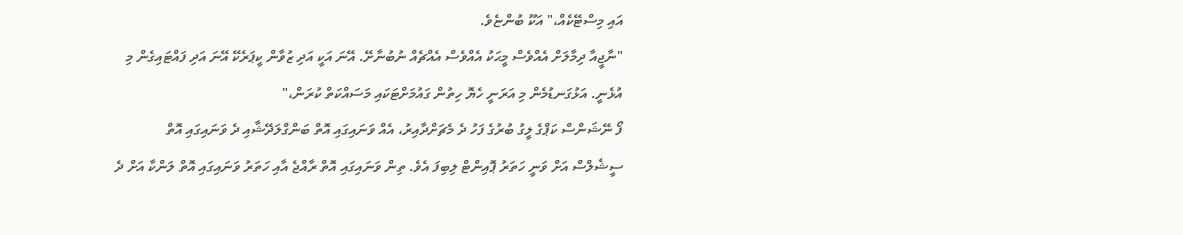އައި މިސްޓޭކެއް،" އަކޫ ބުންޏެވެ.
"ނާޖީއާ ދިމާލަށް އެއްވެސް މީޙަކު އެއްވެސް އެއްޗެއް ނުބުނާށޭ. އޭނަ އަކީ އަދި ޒުވާން ކީޕަރެކޭ އޭނަ އަދި ފައްޓައިގެން މި އުޅެނީ. އަޅުގަނޑުމެން މި އަރަނީ ހެޔޮ ހިތުން ގައުމަށްޓަކައި މަސައްކަތް ކުރަން،"
ފޯ ނޭޝަންސް ކަޕްގެ ލީގު ބުރުގެ ފަހު ދެ މެޗަށްދާއިރު، އެއް ވަނައިގައި އޮތް ބަންގްލަދޭޝާއި ދެ ވަނައިގައި އޮތް ސީޝެލްސް އަށް ވަނީ ހަތަރު ޕޮއިންޓް ލިބިފަ އެވެ. ތިން ވަނައިގައި އޮތް ރާއްޖެ އާއި ހަތަރު ވަނައިގައި އޮތް ލަންކާ އަށް ދެ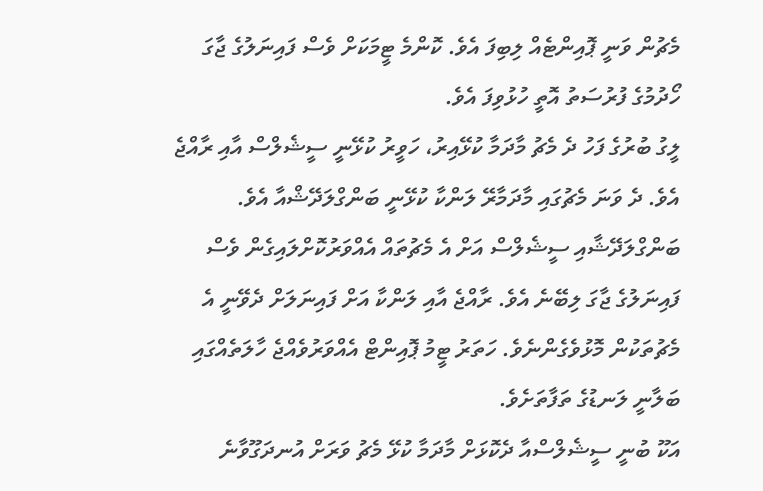މެޗުން ވަނީ ޕޮއިންޓެއް ލިބިފަ އެވެ. ކޮންމެ ޓީމަކަށް ވެސް ފައިނަލުގެ ޖާގަ ހޯދުމުގެ ފުރުސަތު އޮތީ ހުޅުވިފަ އެވެ.
ލީގު ބުރުގެ ފަހު ދެ މެޗު މާދަމާ ކުޅޭއިރު، ހަވީރު ކުޅޭނީ ސީޝެލްސް އާއި ރާއްޖެ އެވެ. ދެ ވަނަ މެޗުގައި މާދަމާރޭ ލަންކާ ކުޅޭނީ ބަންގްލަދޭޝްއާ އެވެ. ބަންގްލަދޭޝާއި ސީޝެލްސް އަށް އެ މެޗުތައް އެއްވަރުކޮށްލައިގެން ވެސް ފައިނަލުގެ ޖާގަ ލިބޭނެ އެވެ. ރާއްޖެ އާއި ލަންކާ އަށް ފައިނަލަށް ދެވޭނީ އެ މެޗުތަކުން މޮޅުވެގެންނެވެ. ހަތަރު ޓީމު ޕޮއިންޓް އެއްވަރުވެއްޖެ ހާލަތެއްގައި ބަލާނީ ލަނޑުގެ ތަފާތަށެވެ.
އަކޫ ބުނީ ސީޝެލްސްއާ ދެކޮޅަށް މާދަމާ ކުޅޭ މެޗު ވަރަށް އުނދަގޫވާނެ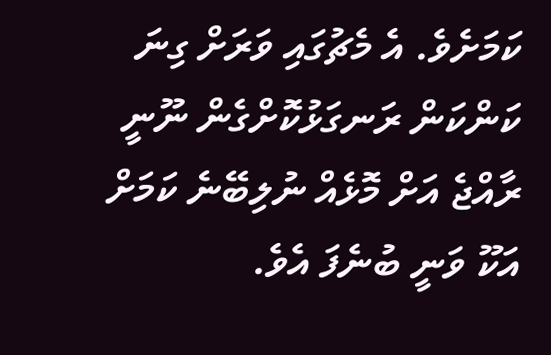ކަމަށެވެ. އެ މެޗުގައި ވަރަށް ގިނަ ކަންކަން ރަނގަޅުކޮށްގެން ނޫނީ ރާއްޖެ އަށް މޮޅެއް ނުލިބޭނެ ކަމަށް އަކޫ ވަނީ ބުނެފަ އެވެ.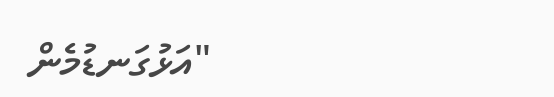"އަޅުގަނޑުމެން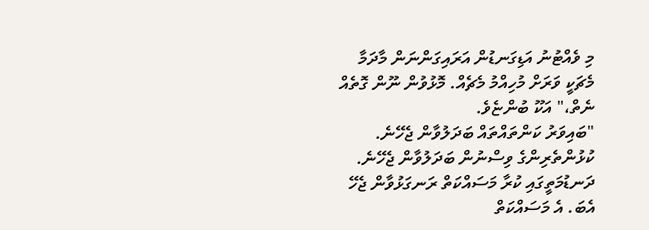މި ވެއްޓުނު އަޑިގަނޑުން އަރައިގަންނަން މާދަމާ މެޗަކީ ވަރަށް މުހިއްމު މެޗެއް. މޮޅުވުން ނޫން ގޮތެއް ނެތް،" އަކޫ ބުންޏެވެ.
"ބައިވަރު ކަންތައްތައް ބަދަލުވާން ޖެހޭނެ. ކުޅުންތެރިންގެ ވިސްނުން ބަދަލުވާން ޖެހޭނެ. ދަނޑުމަތީގައި ކުރާ މަސައްކަތް ރަނގަޅުވާން ޖެހޭ އެބަ. އެ މަސައްކަތް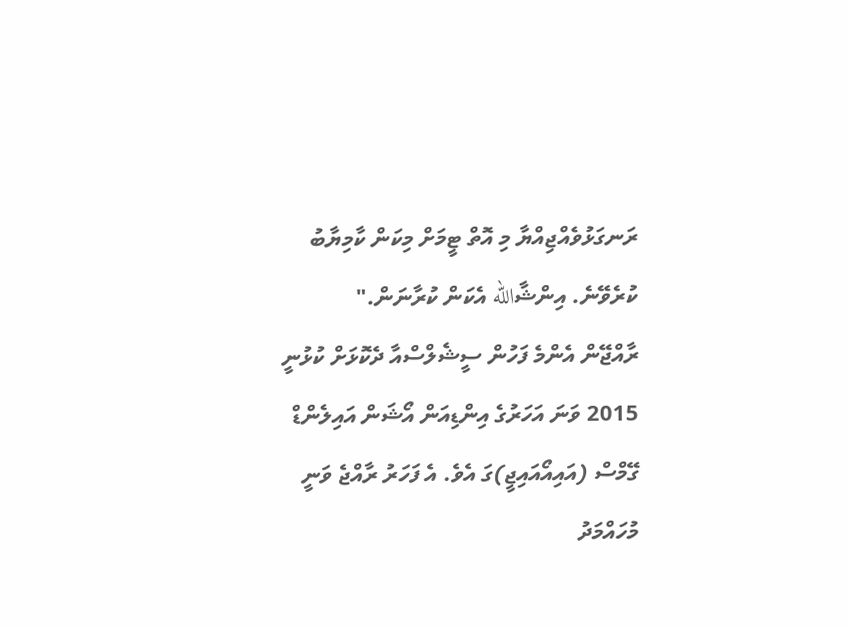ރަނގަޅުވެއްޖިއްޔާ މި އޮތް ޓީމަށް މިކަން ކާމިޔާބު ކުރެވޭނެ. އިންޝާالله އެކަން ކުރާނަން."
ރާއްޖޭން އެންމެ ފަހުން ސީޝެލްސްއާ ދެކޮޅަށް ކުޅުނީ 2015 ވަނަ އަހަރުގެ އިންޑިއަން އޯޝަން އައިލެންޑް ގޭމްސް (އައިއޯއައިޖީ)ގަ އެވެ. އެ ފަހަރު ރާއްޖެ ވަނީ މުހައްމަދު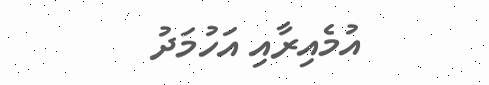އުމެއިރާއި އަހުމަދު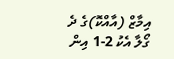އިމާޒް (އާއްކޮ)ގެ ދެ ގޯލާ އެކު 2-1 އިން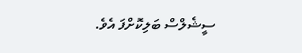ސީޝެލްސް ބަލިކޮށްފަ އެވެ.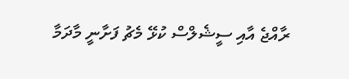ރާއްޖެ އާއި ސީޝެލްސް ކުޅޭ މެޗު ފަށާނީ މާދަމާ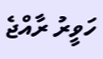ހަވީރު ރާއްޖެ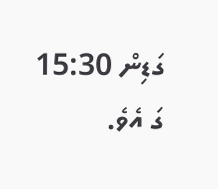ގަޑިން 15:30 ގަ އެވެ.